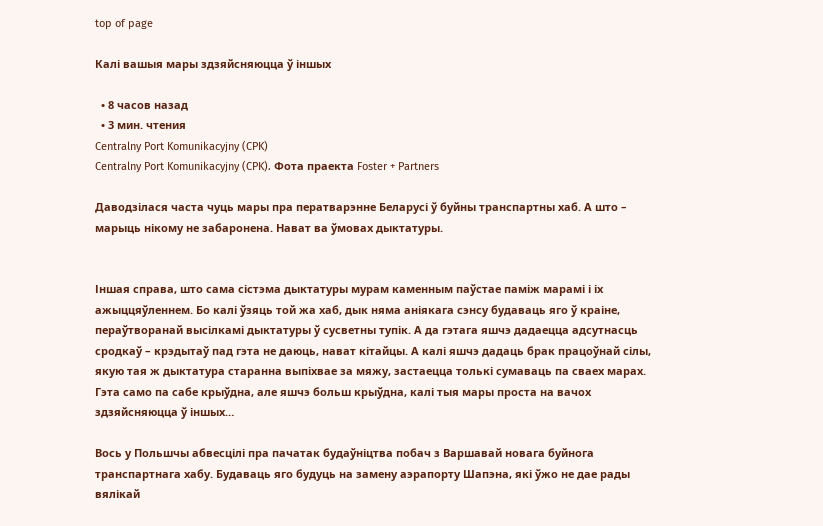top of page

Калі вашыя мары здзяйсняюцца ў іншых

  • 8 часов назад
  • 3 мин. чтения
Centralny Port Komunikacyjny (CPK)
Centralny Port Komunikacyjny (CPK). Фота праекта Foster + Partners

Даводзілася часта чуць мары пра ператварэнне Беларусі ў буйны транспартны хаб. А што – марыць нікому не забаронена. Нават ва ўмовах дыктатуры.


Іншая справа, што сама сістэма дыктатуры мурам каменным паўстае паміж марамі і іх ажыццяўленнем. Бо калі ўзяць той жа хаб, дык няма аніякага сэнсу будаваць яго ў краіне, пераўтворанай высілкамі дыктатуры ў сусветны тупік. А да гэтага яшчэ дадаецца адсутнасць сродкаў – крэдытаў пад гэта не даюць, нават кітайцы. А калі яшчэ дадаць брак працоўнай сілы, якую тая ж дыктатура старанна выпіхвае за мяжу, застаецца толькі сумаваць па сваех марах. Гэта само па сабе крыўдна, але яшчэ больш крыўдна, калі тыя мары проста на вачох здзяйсняюцца ў іншых…

Вось у Польшчы абвесцілі пра пачатак будаўніцтва побач з Варшавай новага буйнога транспартнага хабу. Будаваць яго будуць на замену аэрапорту Шапэна, які ўжо не дае рады вялікай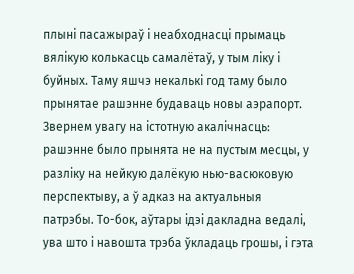плыні пасажыраў і неабходнасці прымаць вялікую колькасць самалётаў, у тым ліку і буйных. Таму яшчэ некалькі год таму было прынятае рашэнне будаваць новы аэрапорт. Звернем увагу на істотную акалічнасць: рашэнне было прынята не на пустым месцы, у разліку на нейкую далёкую нью-васюковую перспектыву, а ў адказ на актуальныя патрэбы. То-бок, аўтары ідэі дакладна ведалі, ува што і навошта трэба ўкладаць грошы, і гэта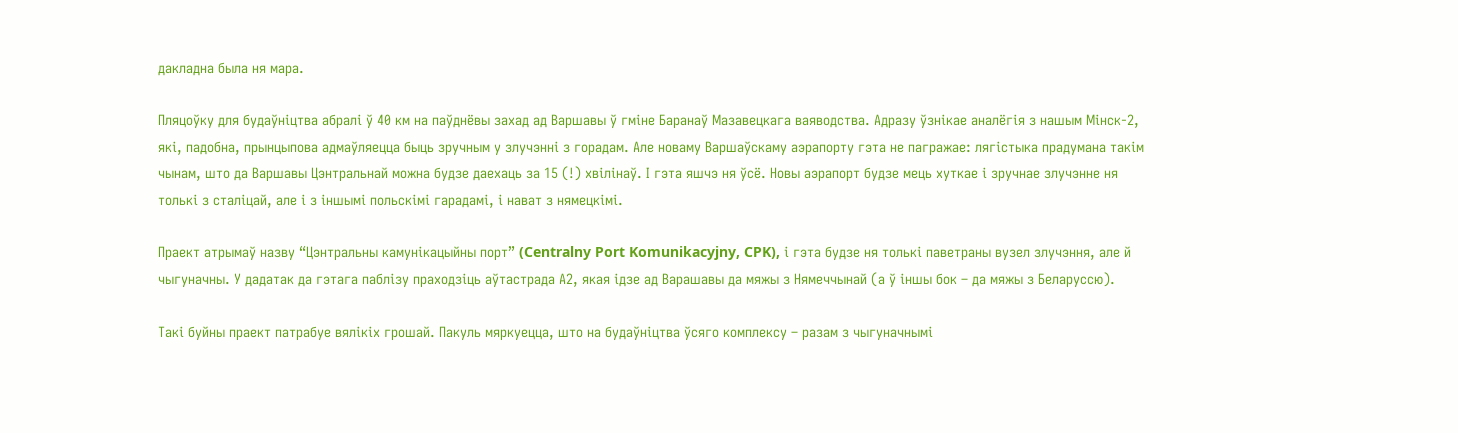дакладна была ня мара.

Пляцоўку для будаўніцтва абралі ў 40 км на паўднёвы захад ад Варшавы ў гміне Баранаў Мазавецкага ваяводства. Адразу ўзнікае аналёгія з нашым Мінск-2, які, падобна, прынцыпова адмаўляецца быць зручным у злучэнні з горадам. Але новаму Варшаўскаму аэрапорту гэта не пагражае: лягістыка прадумана такім чынам, што да Варшавы Цэнтральнай можна будзе даехаць за 15 (!) хвілінаў. І гэта яшчэ ня ўсё. Новы аэрапорт будзе мець хуткае і зручнае злучэнне ня толькі з сталіцай, але і з іншымі польскімі гарадамі, і нават з нямецкімі.

Праект атрымаў назву “Цэнтральны камунікацыйны порт” (Centralny Port Komunikacyjny, CPK), і гэта будзе ня толькі паветраны вузел злучэння, але й чыгуначны. У дадатак да гэтага паблізу праходзіць аўтастрада А2, якая ідзе ад Варашавы да мяжы з Нямеччынай (а ў іншы бок – да мяжы з Беларуссю).

Такі буйны праект патрабуе вялікіх грошай. Пакуль мяркуецца, што на будаўніцтва ўсяго комплексу – разам з чыгуначнымі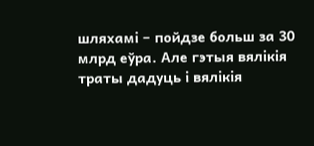шляхамі – пойдзе больш за 30 млрд еўра. Але гэтыя вялікія траты дадуць і вялікія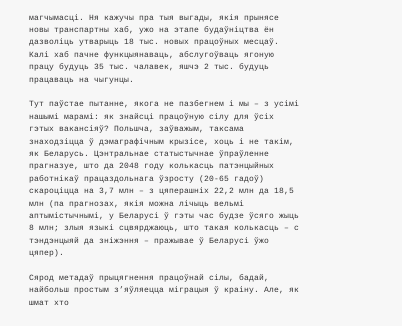магчымасці. Ня кажучы пра тыя выгады, якія прынясе новы транспартны хаб, ужо на этапе будаўніцтва ён дазволіць утварыць 18 тыс. новых працоўных месцаў. Калі хаб пачне функцыянаваць, абслугоўваць ягоную працу будуць 35 тыс. чалавек, яшчэ 2 тыс. будуць працаваць на чыгунцы.

Тут паўстае пытанне, якога не пазбегнем і мы – з усімі нашымі марамі: як знайсці працоўную сілу для ўсіх гэтых вакансіяў? Польшча, заўважым, таксама знаходзіцца ў дэмаграфічным крызісе, хоць і не такім, як Беларусь. Цэнтральнае статыстычнае ўпраўленне прагназуе, што да 2048 году колькасць патэнцыйных работнікаў працаздольнага ўзросту (20-65 гадоў) скароціцца на 3,7 млн – з цяперашніх 22,2 млн да 18,5 млн (па прагнозах, якія можна лічыць вельмі аптымістычнымі, у Беларусі ў гэты час будзе ўсяго жыць 8 млн; злыя языкі сцвярджаюць, што такая колькасць – с тэндэнцыяй да зніжэння – пражывае ў Беларусі ўжо цяпер).

Сярод метадаў прыцягнення працоўнай сілы, бадай, найбольш простым з’яўляецца міграцыя ў краіну. Але, як шмат хто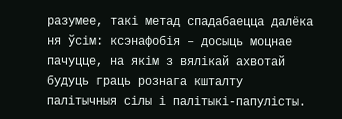разумее, такі метад спадабаецца далёка ня ўсім: ксэнафобія – досыць моцнае пачуцце, на якім з вялікай ахвотай будуць граць рознага кшталту палітычныя сілы і палітыкі-папулісты.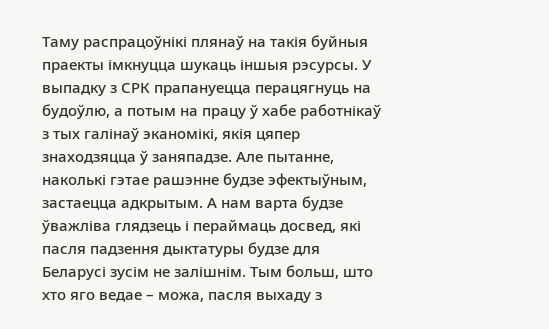Таму распрацоўнікі плянаў на такія буйныя праекты імкнуцца шукаць іншыя рэсурсы. У выпадку з СРК прапануецца перацягнуць на будоўлю, а потым на працу ў хабе работнікаў з тых галінаў эканомікі, якія цяпер знаходзяцца ў заняпадзе. Але пытанне, наколькі гэтае рашэнне будзе эфектыўным, застаецца адкрытым. А нам варта будзе ўважліва глядзець і пераймаць досвед, які пасля падзення дыктатуры будзе для Беларусі зусім не залішнім. Тым больш, што хто яго ведае – можа, пасля выхаду з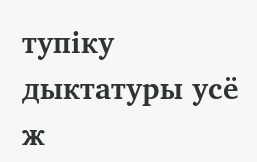тупіку дыктатуры усё ж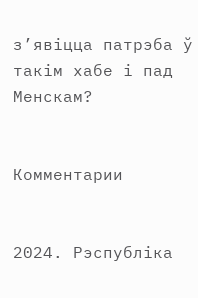з’явіцца патрэба ў такім хабе і пад Менскам?


Комментарии


2024. Рэспубліка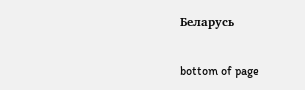Беларусь

bottom of page